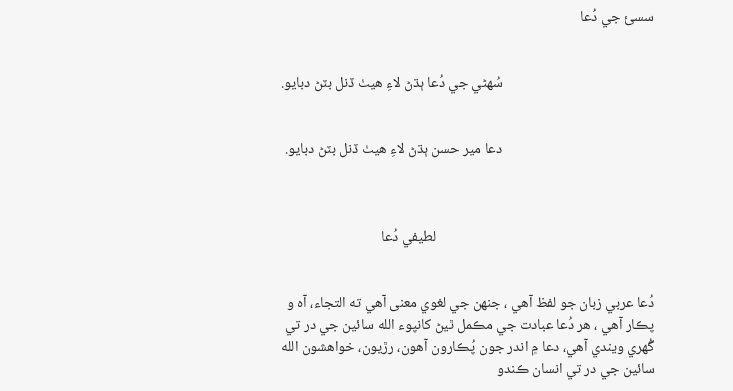سسئ جي دُعا


                                              سُهڻي جي دُعا ٻڌڻ لاءِ هيٺ ڏنل بٽڻ دبايو.


                                              دعا مير حسن ٻڌڻ لاءِ هيٺ ڏنل بٽڻ دبايو.



                                                                  لطيفي دُعا


دُعا عربي زبان جو لفظ آهي ، جنھن جي لغوي معنى آهي ته التجاء، آه و پڪار آهي ، هر دُعا عبادت جي مڪمل ٿيڻ کانپوء الله سائين جي در تي گُھري ويندي آهي، دعا ۾ اندر جون پُڪارون آهون، رڙيون، خواهشون الله سائين جي در تي انسان ڪندو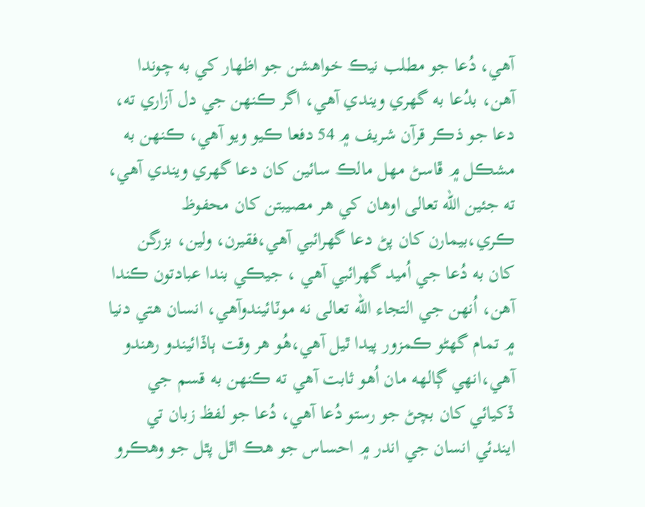آهي، دُعا جو مطلب نيڪ خواهشن جو اظھار کي به چوندا آهن، بدُعا به گھري ويندي آهي، اگر ڪنھن جي دل آزاري ته، دعا جو ذڪر قرآن شريف ۾ 54 دفعا ڪيو ويو آهي، ڪنھن به مشڪل ۾ ڦاسڻ مھل مالڪ سائين کان دعا گھري ويندي آهي، ته جئين الله تعالى اوهان کي هر مصيبتن کان محفوظ ڪري،بيمارن کان پڻ دعا گھرائبي آهي،فقيرن، ولين، بزرگن کان به دُعا جي اُميد گھرائبي آهي ، جيڪي بندا عبادتون ڪندا آهن، اُنھن جي التجاء الله تعالى نه موٽائيندوآهي، انسان هتي دنيا ۾ تمام گھڻو ڪمزور پيدا ٿيل آهي،هُو هر وقت ٻاڏائيندو رهندو آهي،انھي ڳالھه مان اُهو ثابت آهي ته ڪنھن به قسم جي ڏکيائي کان بچڻ جو رستو دُعا آهي، دُعا جو لفظ زبان تي ايندئي انسان جي اندر ۾ احساس جو هڪ اٿل پٿل جو وهڪرو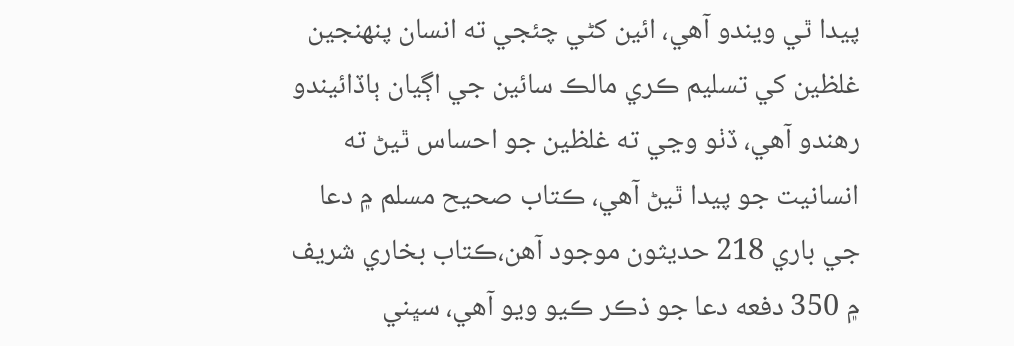پيدا ٿي ويندو آهي، ائين کڻي چئجي ته انسان پنھنجين غلظين کي تسليم ڪري مالڪ سائين جي اڳيان ٻاڏائيندو رهندو آهي، ڏٺو وڃي ته غلظين جو احساس ٿيڻ ته انسانيت جو پيدا ٿيڻ آهي، ڪتاب صحيح مسلم ۾ دعا جي باري 218 حديثون موجود آهن،ڪتاب بخاري شريف ۾ 350 دفعه دعا جو ذڪر ڪيو ويو آهي، سڀني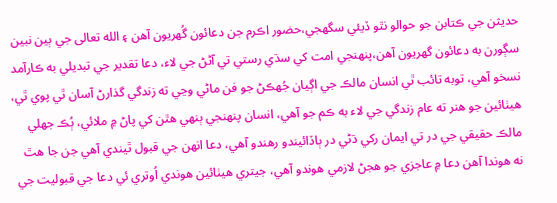حديثن جي ڪتابن جو حوالو نٿو ڏيئي سگهجي،حضور اڪرم جن دعائون گُھريون آهن ۽ الله تعالى جي ٻين نبين سڳورن به دعائون گھريون آهن،پنھنجي امت کي سڌي رستي تي آڻڻ جي لاء، دعا تقدير جي تبديلي به ڪارآمد نسخو آهي، توبه تائب ٿي انسان مالڪ جي اڳيان جُھڪڻ جو فن ماڻي وڃي ته زندگي گذارڻ آسان ٿي پوي ٿي، هيٺائين جو هنر ته عام زندگي جي لاء به ڪم جو آهي، انسان پنھنجي ٻنھي هٿن کي پاڻ ۾ ملائي، ٻُڪ جھلي مالڪ حقيقي جي در تي ايمان رکي ڌڻي در ٻاڏائيندو رهندو آهي، دعا انھن جي قبول ٿيندي آهي جن جا هٿ نه هوندا آهن دعا ۾ عاجزي جو هجڻ لازمي هوندو آهي، جيتري هيٺائين هوندي اُوتري ئي دعا جي قبوليت جي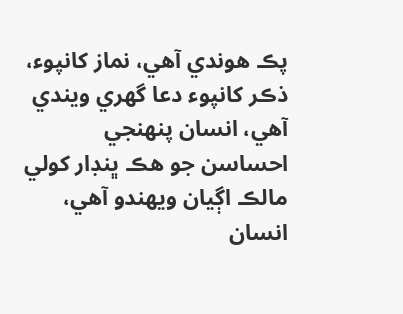پڪ هوندي آهي، نماز کانپوء، ذڪر کانپوء دعا گھري ويندي آهي، انسان پنھنجي احساسن جو هڪ ڀنڊار کولي مالڪ اڳيان ويھندو آهي، انسان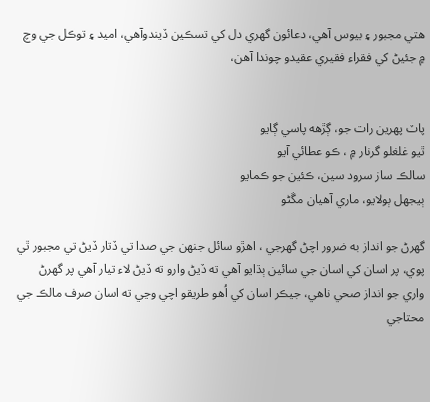هتي مجبور ۽ بيوس آهي، دعائون گھري دل کي تسڪين ڏيندوآهي، اميد ۽ توڪل جي وچ ۾ جئيڻ کي فقراء فقيري عقيدو چوندا آهن،


پاٽ پھرين رات جو، ڳڙهه پاسي ڳايو
ٿيو غلغلو گرنار ۾ ، ڪو عطائي آيو
سالڪ ساز سرود سين، ڪئين جو ڪمايو
ٻيجھل ٻولايو، ماري آهيان مڱڻو

گھرڻ جو انداز به ضرور اچڻ گھرجي ، اهڙو سائل جنھن جي صدا تي ڏتار ڏيڻ تي مجبور ٿي پوي، پر اسان کي اسان جي سائين ٻڌايو آهي ته ڏيڻ وارو ته ڏيڻ لاء تيار آهي پر گھرڻ واري جو انداز صحي ناهي، جيڪر اسان کي اُهو طريقو اچي وڃي ته اسان صرف مالڪ جي محتاجي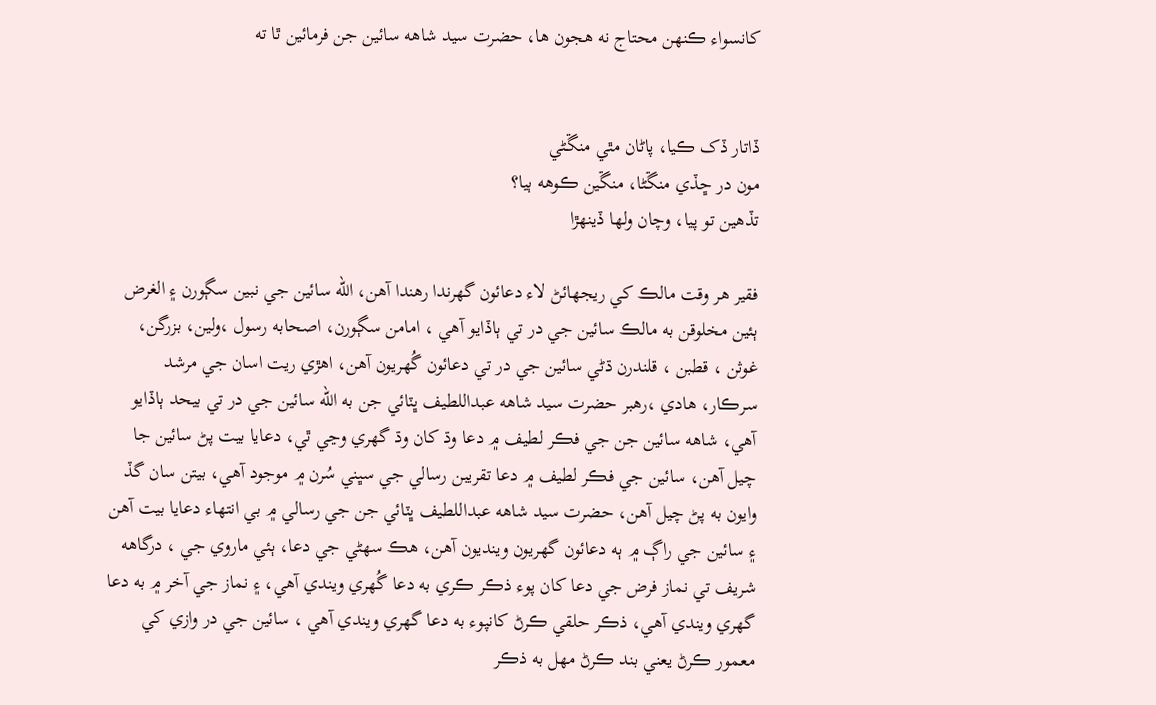کانسواء ڪنھن محتاج نه هجون ها، حضرت سيد شاهه سائين جن فرمائين ٿا ته


ڏاتار ڏک ڪيا، پاڻان مٿي منڱڻي
مون در ڇڏي منڱڻا، منڱين ڪوهه ٻيا؟
تڏهين تو پيا، وچان ولھا ڏينھڙا

فقير هر وقت مالڪ کي ريجھائڻ لاء دعائون گھرندا رهندا آهن، الله سائين جي نبين سڳورن ۽ الغرض ٻئين مخلوقن به مالڪ سائين جي در تي ٻاڏايو آهي ، امامن سڳورن، اصحابه رسول ،ولين، بزرگن، غوثن ، قطبن ، قلندرن ڌڻي سائين جي در تي دعائون گُھريون آهن، اهڙي ريت اسان جي مرشد سرڪار، هادي ،رهبر حضرت سيد شاهه عبداللطيف ڀٽائي جن به الله سائين جي در تي بيحد ٻاڏايو آهي، شاهه سائين جن جي فڪر لطيف ۾ دعا وڌ کان وڌ گھري وڃي ٿي، دعايا بيت پڻ سائين جا چيل آهن، سائين جي فڪر لطيف ۾ دعا تقريبن رسالي جي سڀني سُرن ۾ موجود آهي، بيتن سان گڏ وايون به پڻ چيل آهن، حضرت سيد شاهه عبداللطيف ڀٽائي جن جي رسالي ۾ بي انتھاء دعايا بيت آهن ۽ سائين جي راڳ ۾ ٻه دعائون گھريون وينديون آهن، هڪ سھڻي جي دعا، ٻئي ماروي جي ، درگاهه شريف تي نماز فرض جي دعا کان پوء ذڪر ڪري به دعا گُھري ويندي آهي، ۽ نماز جي آخر ۾ به دعا گھري ويندي آهي، ذڪر حلقي ڪرڻ کانپوء به دعا گھري ويندي آهي ، سائين جي در وازي کي معمور ڪرڻ يعني بند ڪرڻ مھل به ذڪر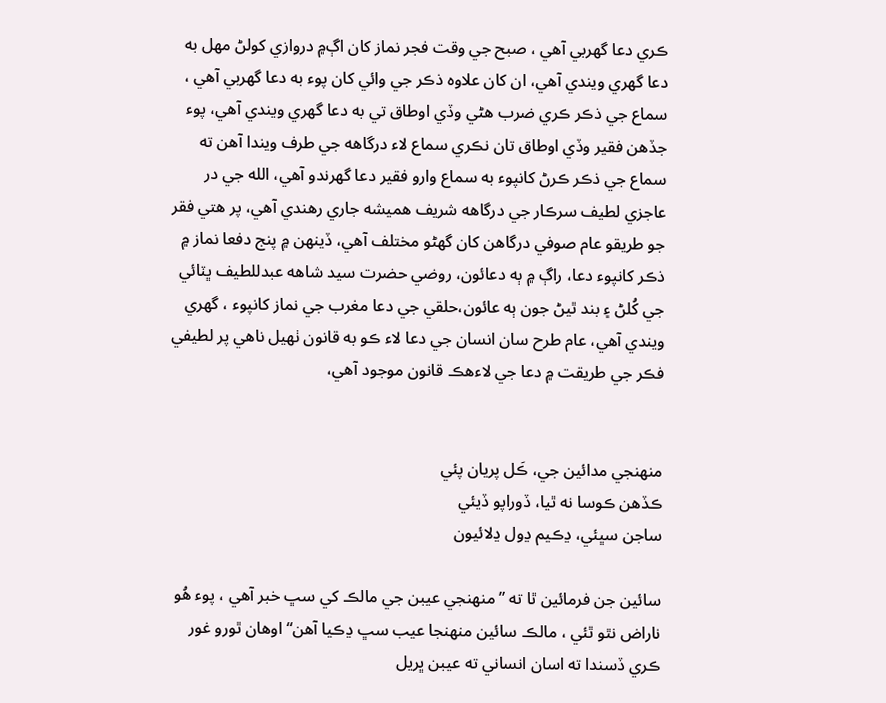ڪري دعا گھربي آهي ، صبح جي وقت فجر نماز کان اڳ۾ دروازي کولڻ مھل به دعا گھري ويندي آهي، ان کان علاوه ذڪر جي وائي کان پوء به دعا گھربي آهي ، سماع جي ذڪر ڪري ضرب هڻي وڏي اوطاق تي به دعا گھري ويندي آهي، پوء جڏھن فقير وڏي اوطاق تان نڪري سماع لاء درگاهه جي طرف ويندا آهن ته سماع جي ذڪر ڪرڻ کانپوء به سماع وارو فقير دعا گھرندو آهي، الله جي در عاجزي لطيف سرڪار جي درگاهه شريف هميشه جاري رهندي آهي، پر هتي فقر جو طريقو عام صوفي درگاهن کان گھڻو مختلف آهي، ڏينھن ۾ پنج دفعا نماز ۾ ذڪر کانپوء دعا، راڳ ۾ ٻه دعائون، روضي حضرت سيد شاهه عبدللطيف ڀٽائي جي کُلڻ ۽ بند ٿيڻ جون ٻه عائون،حلقي جي دعا مغرب جي نماز کانپوء ، گھري ويندي آهي، عام طرح سان انسان جي دعا لاء ڪو به قانون ٺھيل ناهي پر لطيفي فڪر جي طريقت ۾ دعا جي لاءهڪ قانون موجود آهي،


منھنجي مدائين جي، ڪَل پريان پئي
ڪڏهن ڪوسا نه ٿيا، ڏوراپو ڏيئي
ساجن سڀئي، ڍڪيم ڍول ڍلائيون

سائين جن فرمائين ٿا ته ”منھنجي عيبن جي مالڪ کي سڀ خبر آهي ، پوء هُو ناراض نٿو ٿئي ، مالڪ سائين منھنجا عيب سڀ ڍڪيا آهن“ اوهان ٿورو غور ڪري ڏسندا ته اسان انساني ته عيبن ڀريل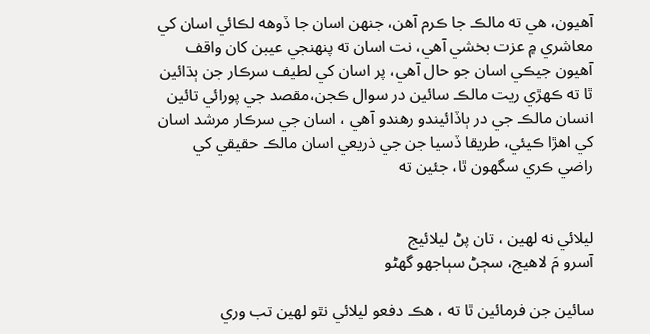آهيون، هي ته مالڪ جا ڪرم آهن، جنھن اسان جا ڏوهه لڪائي اسان کي معاشري ۾ عزت بخشي آهي، نت اسان ته پنھنجي عيبن کان واقف آهيون جيڪي اسان جو حال آهي، پر اسان کي لطيف سرڪار جن ٻڌائين ٿا ته ڪھڙي ريت مالڪ سائين در سوال ڪجن،مقصد جي پورائي تائين انسان مالڪ جي در ٻاڏائيندو رهندو آهي ، اسان جي سرڪار مرشد اسان کي اهڙا ڪيئي، طريقا ڏسيا جن جي ذريعي اسان مالڪ حقيقي کي راضي ڪري سگھون ٿا، جئين ته


ليلائي نه لھين ، تان پڻ ليلائيج
آسرو مَ لاهيج، سڄڻ سٻاجھو گھڻو

سائين جن فرمائين ٿا ته ، هڪ دفعو ليلائي نٿو لھين تب وري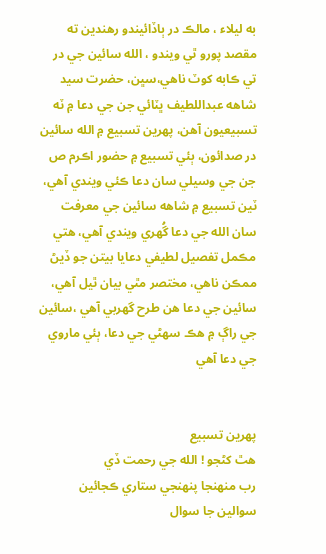به ليلاء ، مالڪ در ٻاڏائيندو رهندين ته مقصد پورو ٿي ويندو ، الله سائين جي در تي ڪابه کوٽ ناهي،سڀن، حضرت سيد شاهه عبداللطيف ڀٽائي جن جي دعا ۾ ٽه تسبيعيون آهن، پھرين تسبيع ۾ الله سائين در صدائون، ٻئي تسبيع ۾ حضور اڪرم ص جن جي وسيلي سان دعا ڪئي ويندي آهي، ٽين تسبيع ۾ شاهه سائين جي معرفت سان الله جي دعا گُھري ويندي آهي، هتي مڪمل تفصيل لطيفي دعايا بيتن جو ڏيڻ ممڪن ناهي، مختصر مٿي بيان ٿيل آهي، سائين جي دعا هن طرح گھربي آهي ،سائين جي راڳ ۾ هڪ سھڻي جي دعا، ٻئي ماروي جي دعا آهي


پھرين تسبيع
هٿ کڻجو ! الله جي رحمت ڏي
رب منھنجا پنھنجي ستاري ڪجائين
سوالين جا سوال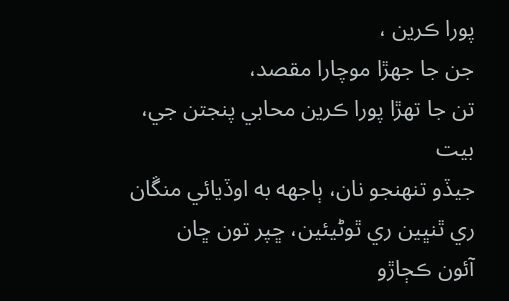پورا ڪرين ،
جن جا جھڙا موچارا مقصد،
تن جا تھڙا پورا ڪرين محابي پنجتن جي،
بيت
جيڏو تنھنجو نان، ٻاجھه به اوڏيائي منڱان
ري ٿنڀين ري ٿوڻيئين، ڇپر تون ڇان
آئون ڪڄاڙو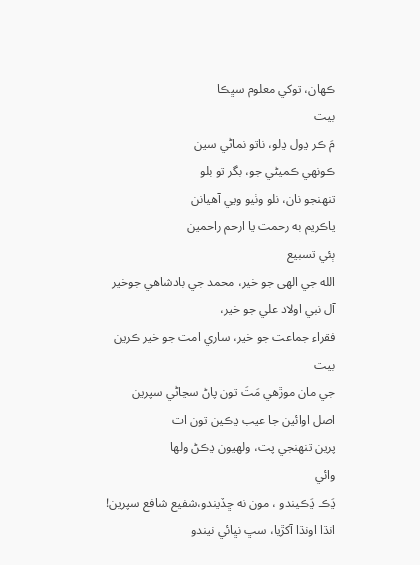ڪھان، توکي معلوم سڀڪا
بيت
مَ ڪر ڍول ڍلو، ناتو نماڻي سين
ڪونھي ڪميڻي جو، بگر تو بلو
تنھنجو نان، نلو وٺيو ويي آھيانن
ياڪريم به رحمت يا ارحم راحمين
ٻئي تسبيع
الله جي الھى جو خير، محمد جي بادشاهي جوخير
آل نبي اولاد علي جو خير،
فقراء جماعت جو خير، ساري امت جو خير ڪرين
بيت
جي مان موڙهي مَتَ تون پاڻ سڃاڻي سپرين
اصل اوائين جا عيب ڍڪين تون ات
پرين تنھنجي پت، ولھيون ڍڪڻ ولھا
وائي
ڍَڪ ڍَڪيندو ، مون نه ڇڏيندو،شفيع شافع سپرين!
انڌا اونڌا آکڙيا، سڀ نڀائي نيندو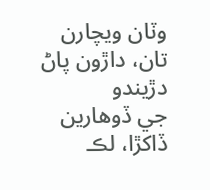وٽان ويچارن تان، داڙون پاڻ دڙيندو
جي ڏوهارين ڏاکڙا، لڪ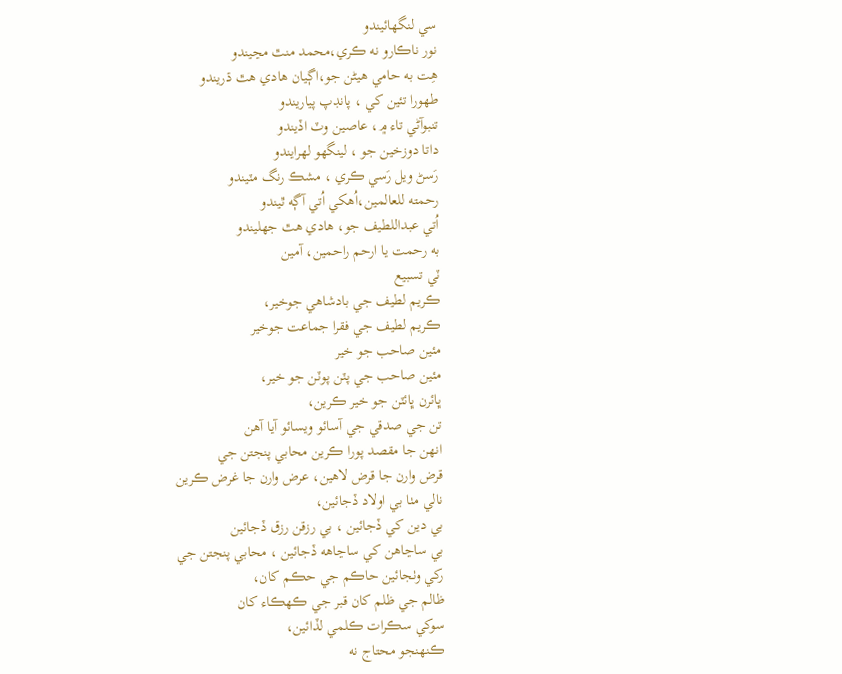سي لنگھائيندو
نور ناڪارو نه ڪري،محمد منٿ مڃيندو
هِت به حامي هيڻن جو،اڳيان هادي هٿ ڌريندو
طھورا تئين کي ، پانڊپ پياريندو
تنبوآڻي تاء ۾، عاصين وٽ اڏيندو
داتا دوزخين جو ، لينگھو لھرايندو
رَسڻ ويل رَسي ڪري ، مشڪ رنگ مٽيندو
رحمته للعالمين،اُهکي اُتي آڳه ٿيندو
اُتي عبداللطيف جو، هادي هٿ جھليندو
به رحمت يا ارحم راحمين، آمين
ٽي تسبيع
ڪريم لطيف جي بادشاهي جوخير،
ڪريم لطيف جي فقرا جماعت جوخير
مئين صاحب جو خير
مئين صاحب جي پٽن پوٽن جو خير،
ڀائرن ڀائٽن جو خير ڪرين،
تن جي صدقي جي آسائو ويسائو آيا آهن
انھن جا مقصد پورا ڪرين محابي پنجتن جي
قرض وارن جا قرض لاهين، عرض وارن جا غرض ڪرين
نالي مٺا بي اولاد ڏجائين،
بي دين کي ڏجائين ، بي رزقن رزق ڏجائين
بي ساڃاهن کي ساڃاهه ڏجائين ، محابي پنجتن جي
رکي وٺجائين حاڪم جي حڪم کان،
ظالم جي ظلم کان قبر جي ڪھڪاء کان
سوکي سڪرات ڪلمي لڏائين،
ڪنھنجو محتاج نه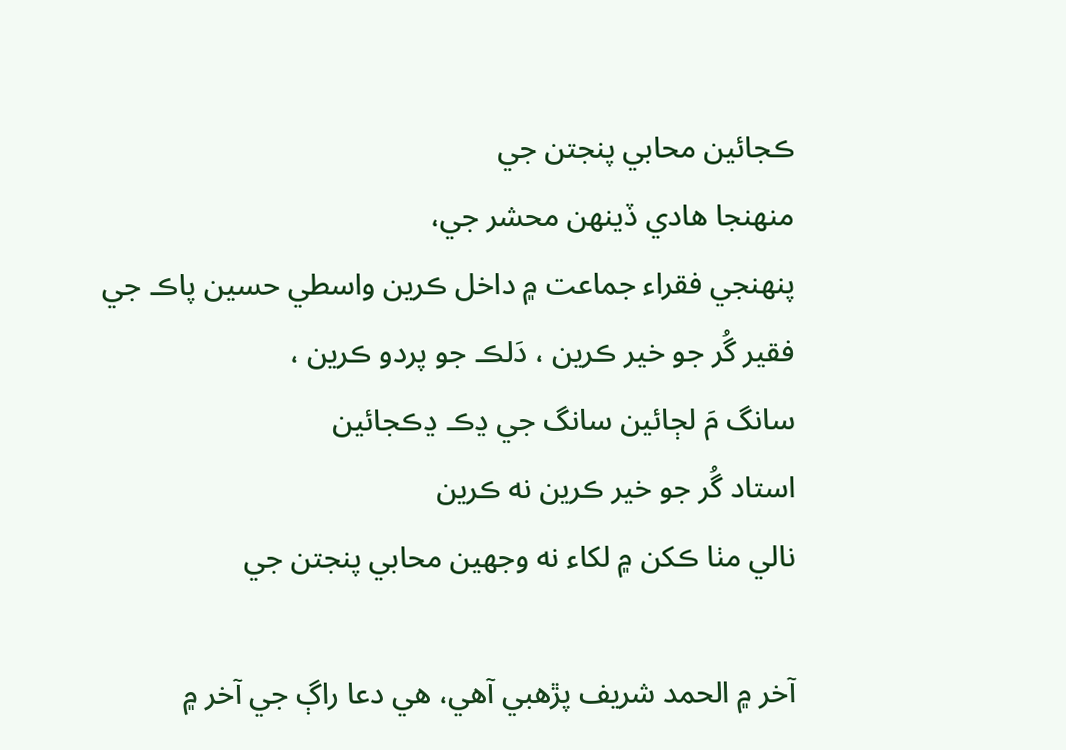ڪجائين محابي پنجتن جي
منھنجا هادي ڏينھن محشر جي،
پنھنجي فقراء جماعت ۾ داخل ڪرين واسطي حسين پاڪ جي
فقير گُر جو خير ڪرين ، دَلڪ جو پردو ڪرين ،
سانگ مَ لڄائين سانگ جي ڍڪ ڍڪجائين
استاد گُر جو خير ڪرين نه ڪرين
نالي مٺا ڪکن ۾ لکاء نه وجھين محابي پنجتن جي

آخر ۾ الحمد شريف پڙهبي آهي، هي دعا راڳ جي آخر ۾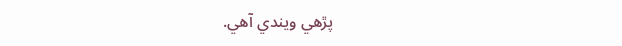پڙهي ويندي آهي.